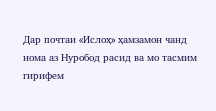Дар почтаи «Ислоҳ» ҳамзамон чанд нома аз Нуробод расид ва мо тасмим гирифем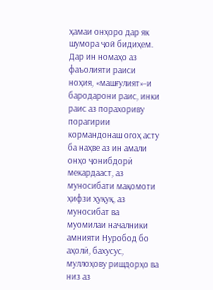ҳамаи онҳоро дар як шумора ҷой бидиҳем.
Дар ин номаҳо аз фаъолияти раиси ноҳия, «машғулият»-и бародарони раис, инки раис аз порахориву порагирии кормандонаш огоҳ асту ба наҳве аз ин амали онҳо ҷонибдорӣ мекардааст, аз муносибати мақомоти ҳифзи ҳуқуқ, аз муносибат ва муомилаи началники амнияти Нуробод бо аҳолӣ, бахусус, муллоҳову ришдорҳо ва низ аз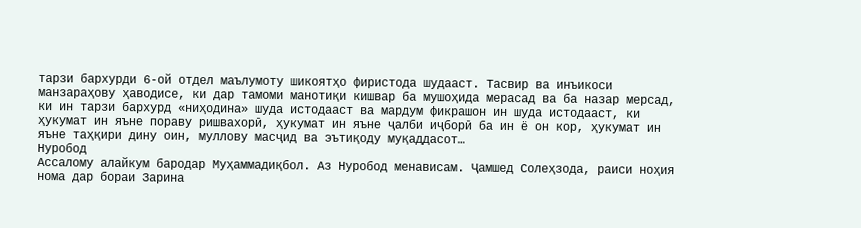тарзи бархурди 6-ой отдел маълумоту шикоятҳо фиристода шудааст. Тасвир ва инъикоси манзараҳову ҳаводисе, ки дар тамоми манотиқи кишвар ба мушоҳида мерасад ва ба назар мерсад, ки ин тарзи бархурд «ниҳодина» шуда истодааст ва мардум фикрашон ин шуда истодааст, ки ҳукумат ин яъне пораву ришвахорӣ, ҳукумат ин яъне ҷалби иҷборӣ ба ин ё он кор, ҳукумат ин яъне таҳқири дину оин, муллову масҷид ва эътиқоду муқаддасот…
Нуробод
Ассалому алайкум бародар Муҳаммадиқбол. Аз Нуробод менависам. Ҷамшед Солеҳзода, раиси ноҳия нома дар бораи Зарина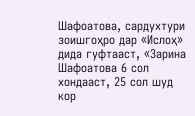Шафоатова, сардухтури зоишгоҳро дар «Ислоҳ» дида гуфтааст, «Зарина Шафоатова 6 сол хондааст, 25 сол шуд кор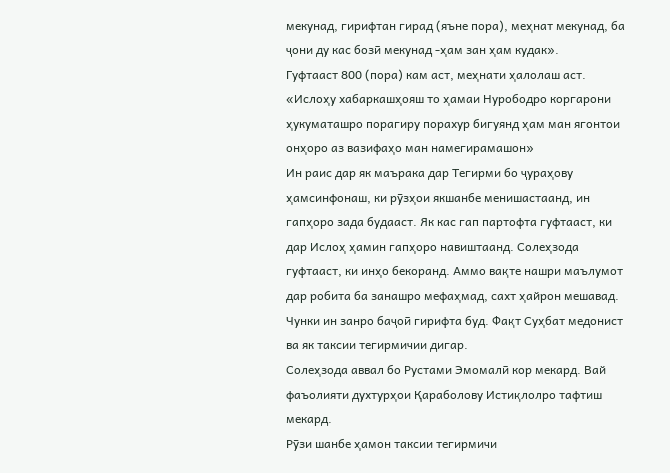мекунад, гирифтан гирад (яъне пора), меҳнат мекунад, ба ҷони ду кас бозӣ мекунад -ҳам зан ҳам кудак».
Гуфтааст 800 (пора) кам аст, меҳнати ҳалолаш аст.
«Ислоҳу хабаркашҳояш то ҳамаи Нурободро коргарони ҳукуматашро порагиру порахур бигуянд ҳам ман ягонтои онҳоро аз вазифаҳо ман намегирамашон»
Ин раис дар як маърака дар Тегирми бо ҷураҳову ҳамсинфонаш, ки рӯзҳои якшанбе менишастаанд, ин гапҳоро зада будааст. Як кас гап партофта гуфтааст, ки дар Ислоҳ ҳамин гапҳоро навиштаанд. Солеҳзода гуфтааст, ки инҳо бекоранд. Аммо вақте нашри маълумот дар робита ба занашро мефаҳмад, сахт ҳайрон мешавад. Чунки ин занро баҷоӣ гирифта буд. Фақт Суҳбат медонист ва як таксии тегирмичии дигар.
Солеҳзода аввал бо Рустами Эмомалӣ кор мекард. Вай фаъолияти духтурҳои Қараболову Истиқлолро тафтиш мекард.
Рӯзи шанбе ҳамон таксии тегирмичи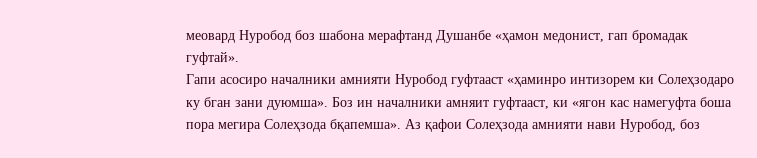меовард Нуробод боз шабона мерафтанд Душанбе «ҳамон медонист, гап бромадак гуфтай».
Гапи асосиро началники амнияти Нуробод гуфтааст «ҳаминро интизорем ки Солеҳзодаро ку бган зани дуюмша». Боз ин началники амняит гуфтааст, ки «ягон кас намегуфта боша пора мегира Солеҳзода бқапемша». Аз қафои Солеҳзода амнияти нави Нуробод, боз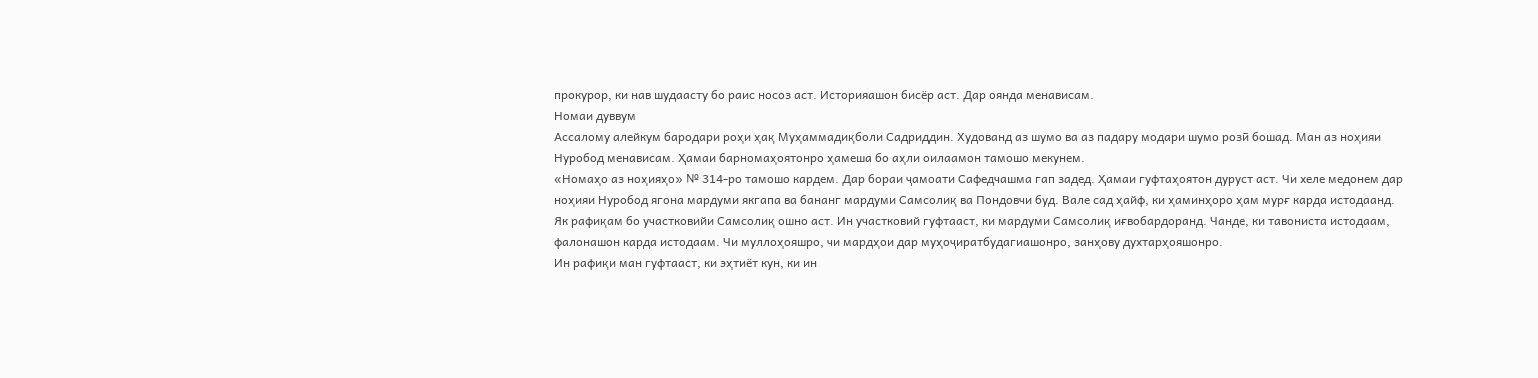прокурор, ки нав шудаасту бо раис носоз аст. Историяашон бисёр аст. Дар оянда менависам.
Номаи дуввум
Ассалому алейкум бародари роҳи ҳақ Муҳаммадиқболи Садриддин. Худованд аз шумо ва аз падару модари шумо розӣ бошад. Ман аз ноҳияи Нуробод менависам. Ҳамаи барномаҳоятонро ҳамеша бо аҳли оилаамон тамошо мекунем.
«Номаҳо аз ноҳияҳо» № 314-ро тамошо кардем. Дар бораи ҷамоати Сафедчашма гап задед. Ҳамаи гуфтаҳоятон дуруст аст. Чи хеле медонем дар ноҳияи Нуробод ягона мардуми якгапа ва бананг мардуми Самсолиқ ва Пондовчи буд. Вале сад ҳайф, ки ҳаминҳоро ҳам мурғ карда истодаанд. Як рафиқам бо участковийи Самсолиқ ошно аст. Ин участковий гуфтааст, ки мардуми Самсолиқ иғвобардоранд. Чанде, ки тавониста истодаам, фалонашон карда истодаам. Чи муллоҳояшро, чи мардҳои дар муҳоҷиратбудагиашонро, занҳову духтарҳояшонро.
Ин рафиқи ман гуфтааст, ки эҳтиёт кун, ки ин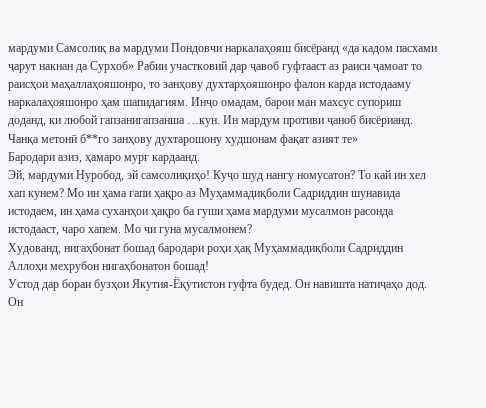мардуми Самсолиқ ва мардуми Пондовчи наркалаҳояш бисёранд «да кадом пасхами ҷарут накнан да Сурхоб» Рабии участковий дар ҷавоб гуфтааст аз раиси ҷамоат то раисҳои маҳаллаҳояшонро, то занҳову духтарҳояшонро фалон карда истодааму наркалаҳояшонро ҳам шапидагиям. Инҷо омадам, барои ман махсус супориш доданд, ки любой гапзанигапзанша …кун. Ин мардум противи ҷаноб бисёрианд. Чанқа метонӣ б**го занҳову духтарошону худшонам фақат азият те»
Бародари азиз, ҳамаро мурғ кардаанд.
Эй, мардуми Нуробод, эй самсолиқиҳо! Куҷо шуд нангу номусатон? То кай ин хел хап кунем? Мо ин ҳама гапи ҳақро аз Муҳаммадиқболи Садриддин шунавида истодаем, ин ҳама суханҳои ҳақро ба гуши ҳама мардуми мусалмон расонда истодааст, чаро хапем. Мо чи гуна мусалмонем?
Худованд, нигаҳбонат бошад бародари роҳи ҳақ Муҳаммадиқболи Садриддин Аллоҳи мехрубон нигаҳбонатон бошад!
Устод дар бораи бузҳои Якутия-Ёқутистон гуфта будед. Он навишта натиҷаҳо дод. Он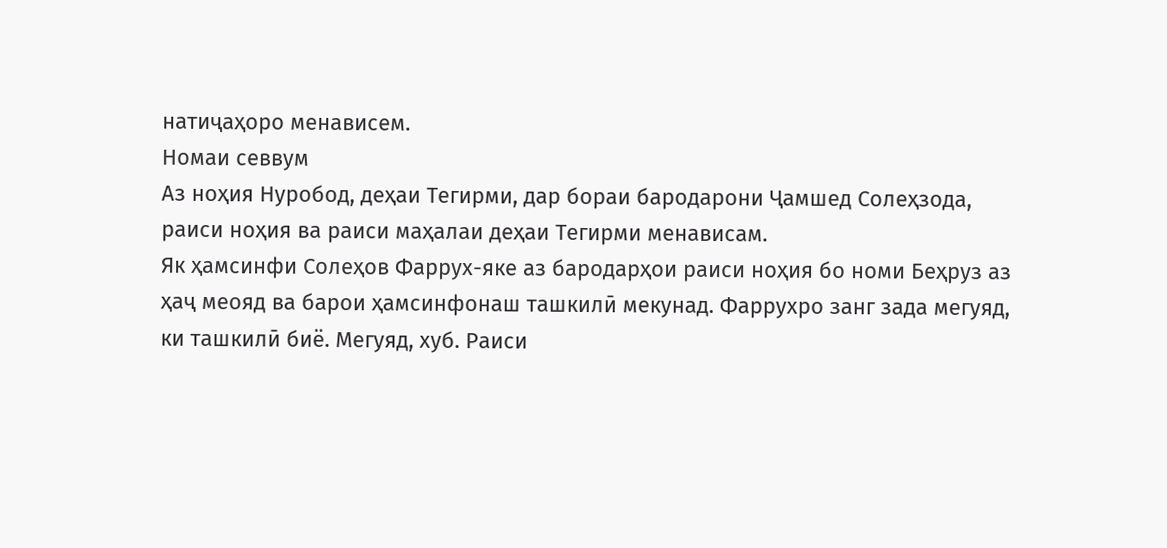натиҷаҳоро менависем.
Номаи севвум
Аз ноҳия Нуробод, деҳаи Тегирми, дар бораи бародарони Ҷамшед Солеҳзода, раиси ноҳия ва раиси маҳалаи деҳаи Тегирми менависам.
Як ҳамсинфи Солеҳов Фаррух-яке аз бародарҳои раиси ноҳия бо номи Беҳруз аз ҳаҷ меояд ва барои ҳамсинфонаш ташкилӣ мекунад. Фаррухро занг зада мегуяд, ки ташкилӣ биё. Мегуяд, хуб. Раиси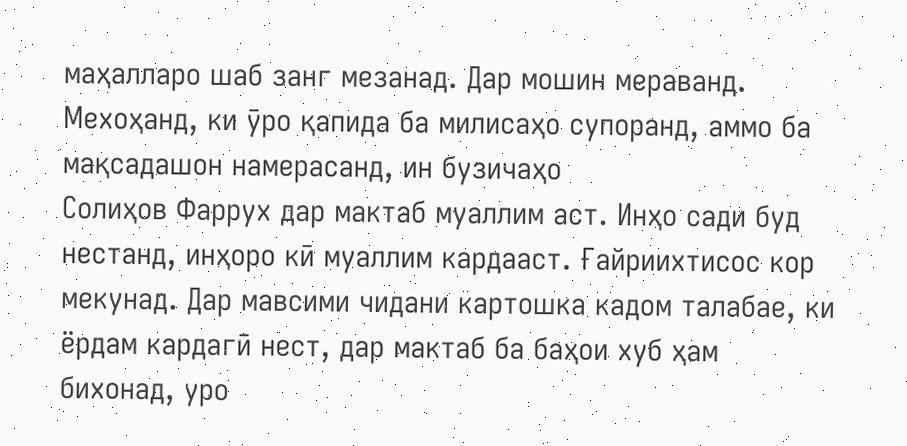маҳалларо шаб занг мезанад. Дар мошин мераванд. Мехоҳанд, ки ӯро қапида ба милисаҳо супоранд, аммо ба мақсадашон намерасанд, ин бузичаҳо
Солиҳов Фаррух дар мактаб муаллим аст. Инҳо сади буд нестанд, инҳоро кӣ муаллим кардааст. Ғайриихтисос кор мекунад. Дар мавсими чидани картошка кадом талабае, ки ёрдам кардагӣ нест, дар мактаб ба баҳои хуб ҳам бихонад, уро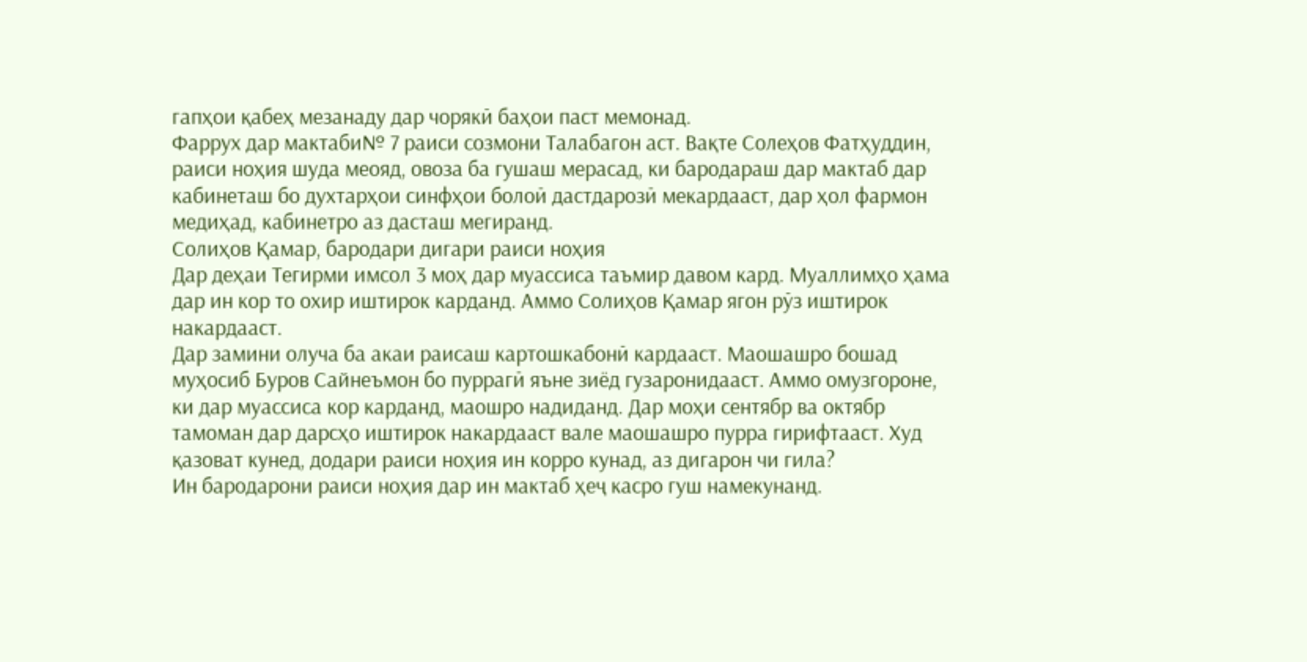гапҳои қабеҳ мезанаду дар чорякӣ баҳои паст мемонад.
Фаррух дар мактаби№ 7 раиси созмони Талабагон аст. Вақте Солеҳов Фатҳуддин, раиси ноҳия шуда меояд, овоза ба гушаш мерасад, ки бародараш дар мактаб дар кабинеташ бо духтарҳои синфҳои болоӣ дастдарозӣ мекардааст, дар ҳол фармон медиҳад, кабинетро аз дасташ мегиранд.
Солиҳов Қамар, бародари дигари раиси ноҳия
Дар деҳаи Тегирми имсол 3 моҳ дар муассиса таъмир давом кард. Муаллимҳо ҳама дар ин кор то охир иштирок карданд. Аммо Солиҳов Қамар ягон рӯз иштирок накардааст.
Дар замини олуча ба акаи раисаш картошкабонӣ кардааст. Маошашро бошад муҳосиб Буров Сайнеъмон бо пуррагӣ яъне зиёд гузаронидааст. Аммо омузгороне, ки дар муассиса кор карданд, маошро надиданд. Дар моҳи сентябр ва октябр тамоман дар дарсҳо иштирок накардааст вале маошашро пурра гирифтааст. Худ қазоват кунед, додари раиси ноҳия ин корро кунад, аз дигарон чи гила?
Ин бародарони раиси ноҳия дар ин мактаб ҳеҷ касро гуш намекунанд.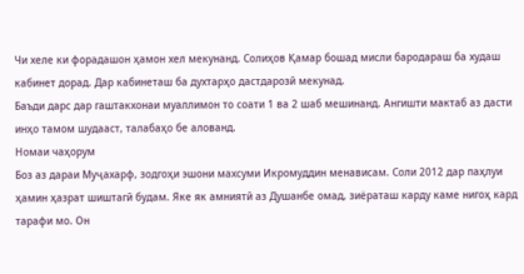Чи хеле ки форадашон ҳамон хел мекунанд. Солиҳов Қамар бошад мисли бародараш ба худаш кабинет дорад. Дар кабинеташ ба духтарҳо дастдарозӣ мекунад.
Баъди дарс дар гаштакхонаи муаллимон то соати 1 ва 2 шаб мешинанд. Ангишти мактаб аз дасти инҳо тамом шудааст, талабаҳо бе алованд.
Номаи чаҳорум
Боз аз дараи Муҷахарф, зодгоҳи эшони махсуми Икромуддин менависам. Соли 2012 дар паҳлуи ҳамин ҳазрат шиштагӣ будам. Яке як амниятӣ аз Душанбе омад, зиёраташ карду каме нигоҳ кард тарафи мо. Он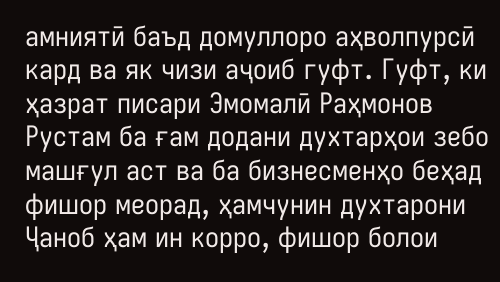амниятӣ баъд домуллоро аҳволпурсӣ кард ва як чизи аҷоиб гуфт. Гуфт, ки ҳазрат писари Эмомалӣ Раҳмонов Рустам ба ғам додани духтарҳои зебо машғул аст ва ба бизнесменҳо беҳад фишор меорад, ҳамчунин духтарони Ҷаноб ҳам ин корро, фишор болои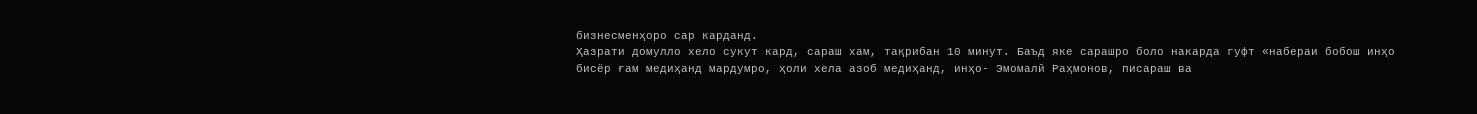бизнесменҳоро сар карданд.
Ҳазрати домулло хело сукут кард, сараш хам, тақрибан 10 минут. Баъд яке сарашро боло накарда гуфт «набераи бобош инҳо бисёр ғам медиҳанд мардумро, ҳоли хела азоб медиҳанд, инҳо- Эмомалӣ Раҳмонов, писараш ва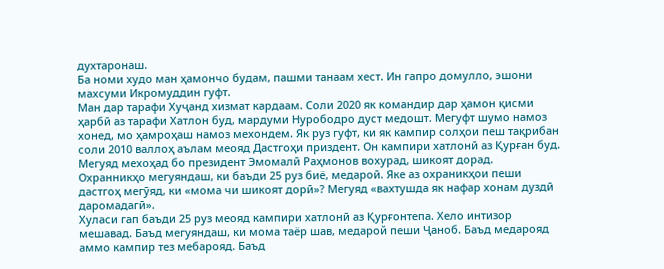духтаронаш.
Ба номи худо ман ҳамончо будам, пашми танаам хест. Ин гапро домулло, эшони махсуми Икромуддин гуфт.
Ман дар тарафи Хуҷанд хизмат кардаам. Соли 2020 як командир дар ҳамон қисми ҳарбӣ аз тарафи Хатлон буд, мардуми Нурободро дуст медошт. Мегуфт шумо намоз хонед, мо ҳамроҳаш намоз мехондем. Як руз гуфт, ки як кампир солҳои пеш тақрибан соли 2010 валлоҳ аълам меояд Дастгоҳи приздент. Он кампири хатлонӣ аз Қурған буд. Мегуяд мехоҳад бо президент Эмомалӣ Раҳмонов вохурад, шикоят дорад. Охранникҳо мегуяндаш, ки баъди 25 руз биё, медароӣ. Яке аз охраникҳои пеши дастгоҳ мегӯяд, ки «мома чи шикоят дорӣ»? Мегуяд «вахтушда як нафар хонам дуздӣ даромадагӣ».
Хуласи гап баъди 25 руз меояд кампири хатлонӣ аз Қурғонтепа. Хело интизор мешавад. Баъд мегуяндаш, ки мома таёр шав, медарой пеши Ҷаноб. Баъд медарояд аммо кампир тез мебарояд. Баъд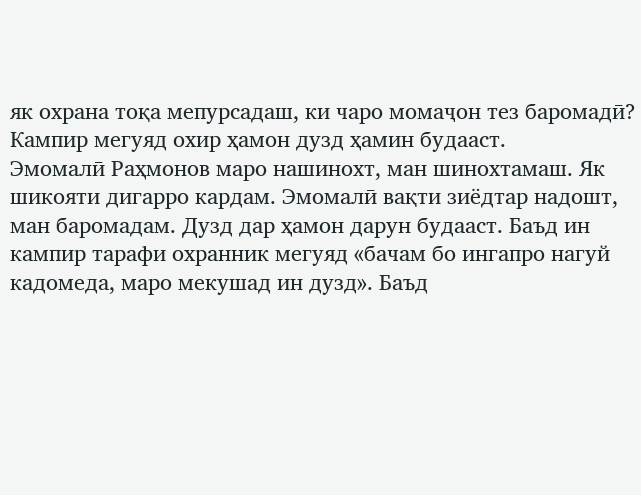як охрана тоқа мепурсадаш, ки чаро момаҷон тез баромадӣ? Кампир мегуяд охир ҳамон дузд ҳамин будааст.
Эмомалӣ Раҳмонов маро нашинохт, ман шинохтамаш. Як шикояти дигарро кардам. Эмомалӣ вақти зиёдтар надошт, ман баромадам. Дузд дар ҳамон дарун будааст. Баъд ин кампир тарафи охранник мегуяд «бачам бо ингапро нагуй кадомеда, маро мекушад ин дузд». Баъд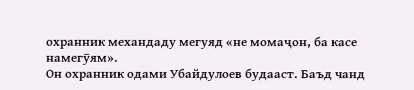охранник механдаду мегуяд «не момаҷон, ба касе намегӯям».
Он охранник одами Убайдулоев будааст. Баъд чанд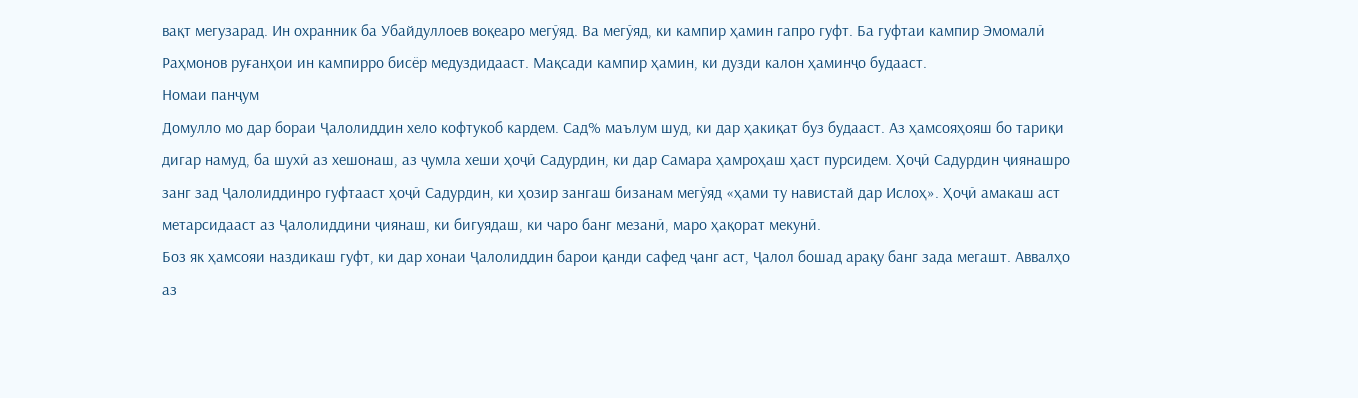вақт мегузарад. Ин охранник ба Убайдуллоев воқеаро мегӯяд. Ва мегӯяд, ки кампир ҳамин гапро гуфт. Ба гуфтаи кампир Эмомалӣ Раҳмонов руғанҳои ин кампирро бисёр медуздидааст. Мақсади кампир ҳамин, ки дузди калон ҳаминҷо будааст.
Номаи панҷум
Домулло мо дар бораи Ҷалолиддин хело кофтукоб кардем. Сад% маълум шуд, ки дар ҳакиқат буз будааст. Аз ҳамсояҳояш бо тариқи дигар намуд, ба шухӣ аз хешонаш, аз ҷумла хеши ҳоҷӣ Садурдин, ки дар Самара ҳамроҳаш ҳаст пурсидем. Ҳоҷӣ Садурдин ҷиянашро занг зад Ҷалолиддинро гуфтааст ҳоҷӣ Садурдин, ки ҳозир зангаш бизанам мегӯяд «ҳами ту навистай дар Ислоҳ». Ҳоҷӣ амакаш аст метарсидааст аз Ҷалолиддини ҷиянаш, ки бигуядаш, ки чаро банг мезанӣ, маро ҳақорат мекунӣ.
Боз як ҳамсояи наздикаш гуфт, ки дар хонаи Ҷалолиддин барои қанди сафед ҷанг аст, Ҷалол бошад арақу банг зада мегашт. Аввалҳо аз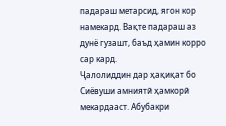падараш метарсид, ягон кор намекард. Вақте падараш аз дунё гузашт, баъд ҳамин корро сар кард.
Ҷалолиддин дар ҳақиқат бо Сиёвуши амниятӣ ҳамкорӣ мекардааст. Абубакри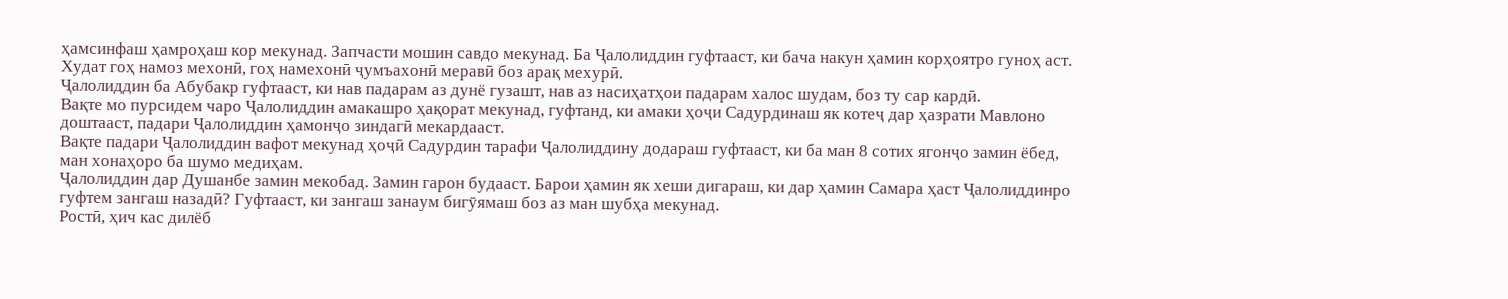ҳамсинфаш ҳамроҳаш кор мекунад. Запчасти мошин савдо мекунад. Ба Ҷалолиддин гуфтааст, ки бача накун ҳамин корҳоятро гуноҳ аст. Худат гоҳ намоз мехонӣ, гоҳ намехонӣ ҷумъахонӣ меравӣ боз арақ мехурӣ.
Ҷалолиддин ба Абубакр гуфтааст, ки нав падарам аз дунё гузашт, нав аз насиҳатҳои падарам халос шудам, боз ту сар кардӣ.
Вақте мо пурсидем чаро Ҷалолиддин амакашро ҳақорат мекунад, гуфтанд, ки амаки ҳоҷи Садурдинаш як котеҷ дар ҳазрати Мавлоно доштааст, падари Ҷалолиддин ҳамонҷо зиндагӣ мекардааст.
Вақте падари Ҷалолиддин вафот мекунад ҳоҷӣ Садурдин тарафи Ҷалолиддину додараш гуфтааст, ки ба ман 8 сотих ягонҷо замин ёбед, ман хонаҳоро ба шумо медиҳам.
Ҷалолиддин дар Душанбе замин мекобад. Замин гарон будааст. Барои ҳамин як хеши дигараш, ки дар ҳамин Самара ҳаст Ҷалолиддинро гуфтем зангаш назадӣ? Гуфтааст, ки зангаш занаум бигӯямаш боз аз ман шубҳа мекунад.
Ростӣ, ҳич кас дилёб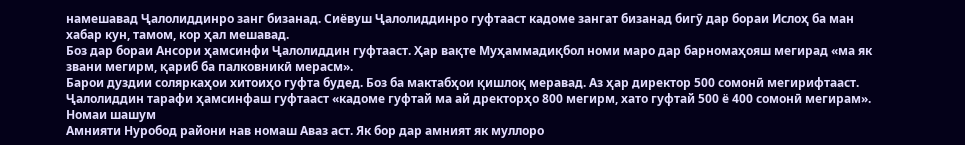намешавад Ҷалолиддинро занг бизанад. Сиёвуш Ҷалолиддинро гуфтааст кадоме зангат бизанад бигӯ дар бораи Ислоҳ ба ман хабар кун, тамом, кор ҳал мешавад.
Боз дар бораи Ансори ҳамсинфи Ҷалолиддин гуфтааст. Ҳар вақте Муҳаммадиқбол номи маро дар барномаҳояш мегирад «ма як звани мегирм, қариб ба палковникӣ мерасм».
Барои дуздии соляркаҳои хитоиҳо гуфта будед. Боз ба мактабҳои қишлоқ меравад. Аз ҳар директор 500 сомонӣ мегирифтааст. Ҷалолиддин тарафи ҳамсинфаш гуфтааст «кадоме гуфтай ма ай дректорҳо 800 мегирм, хато гуфтай 500 ё 400 сомонӣ мегирам».
Номаи шашум
Амнияти Нуробод райони нав номаш Аваз аст. Як бор дар амният як муллоро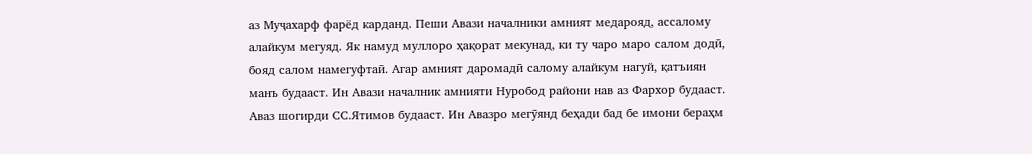аз Муҷахарф фарёд карданд. Пеши Авази началники амният медарояд, ассалому алайкум мегуяд. Як намуд муллоро ҳақорат мекунад, ки ту чаро маро салом додӣ, бояд салом намегуфтаӣ. Агар амният даромадӣ салому алайкум нагуй, қатъиян манъ будааст. Ин Авази началник амнияти Нуробод райони нав аз Фархор будааст. Аваз шогирди СС.Ятимов будааст. Ин Авазро мегӯянд беҳади бад бе имони бераҳм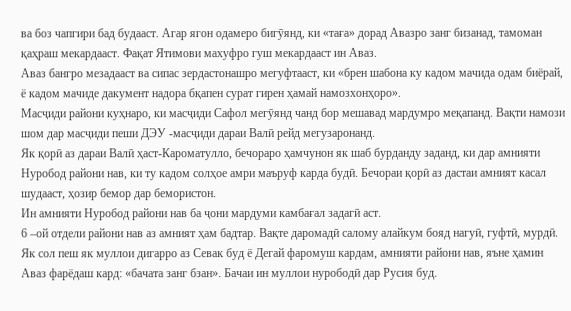ва боз чапгири бад будааст. Агар ягон одамеро бигӯянд, ки «таға» дорад Авазро занг бизанад, тамоман қаҳраш мекардааст. Фақат Ятимови махуфро гуш мекардааст ин Аваз.
Аваз бангро мезадааст ва сипас зердастонашро мегуфтааст, ки «брен шабона ку кадом мачида одам биёрай, ё кадом мачиде дакумент надора бқапен сурат гирен ҳамай намозхонҳоро».
Масҷиди райони куҳнаро, ки масҷиди Сафол мегӯянд чанд бор мешавад мардумро меқапанд. Вақти намози шом дар масҷиди пеши ДЭУ -масҷиди дараи Валӣ рейд мегузаронанд.
Як қорӣ аз дараи Валӣ ҳаст-Кароматулло, бечораро ҳамчунон як шаб бурданду заданд, ки дар амнияти Нуробод райони нав, ки ту кадом солҳое амри маъруф карда будӣ. Бечораи қорӣ аз дастаи амният касал шудааст, ҳозир бемор дар бемористон.
Ин амнияти Нуробод райони нав ба ҷони мардуми камбағал задагӣ аст.
6 –ой отдели райони нав аз амният ҳам бадтар. Вақте даромадӣ салому алайкум бояд нагуӣ, гуфтӣ, мурдӣ.
Як сол пеш як муллои дигарро аз Севак буд ё Дегай фаромуш кардам, амнияти райони нав, яъне ҳамин Аваз фарёдаш кард: «бачата занг бзан». Бачаи ин муллои нурободӣ дар Русия буд.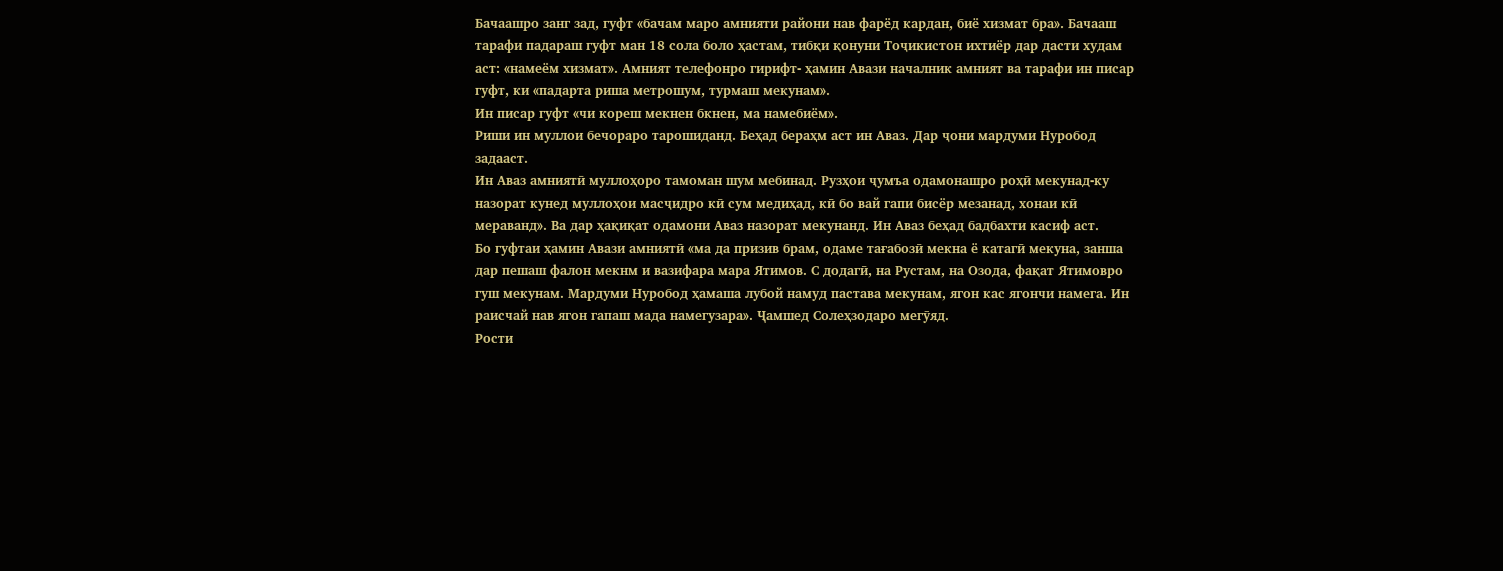Бачаашро занг зад, гуфт «бачам маро амнияти райони нав фарёд кардан, биё хизмат бра». Бачааш тарафи падараш гуфт ман 18 сола боло ҳастам, тибқи қонуни Тоҷикистон ихтиёр дар дасти худам аст: «намеём хизмат». Амният телефонро гирифт- ҳамин Авази началник амният ва тарафи ин писар гуфт, ки «падарта риша метрошум, турмаш мекунам».
Ин писар гуфт «чи кореш мекнен бкнен, ма намебиём».
Риши ин муллои бечораро тарошиданд. Беҳад бераҳм аст ин Аваз. Дар ҷони мардуми Нуробод задааст.
Ин Аваз амниятӣ муллоҳоро тамоман шум мебинад. Рузҳои ҷумъа одамонашро роҳӣ мекунад-ку назорат кунед муллоҳои масҷидро кӣ сум медиҳад, кӣ бо вай гапи бисёр мезанад, хонаи кӣ мераванд». Ва дар ҳақиқат одамони Аваз назорат мекунанд. Ин Аваз беҳад бадбахти касиф аст.
Бо гуфтаи ҳамин Авази амниятӣ «ма да призив брам, одаме тағабозӣ мекна ё катагӣ мекуна, занша дар пешаш фалон мекнм и вазифара мара Ятимов. С додагӣ, на Рустам, на Озода, фақат Ятимовро гуш мекунам. Мардуми Нуробод ҳамаша лубой намуд пастава мекунам, ягон кас ягончи намега. Ин раисчай нав ягон гапаш мада намегузара». Ҷамшед Солеҳзодаро мегӯяд.
Рости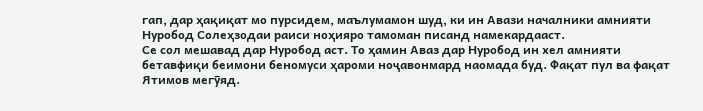гап, дар ҳақиқат мо пурсидем, маълумамон шуд, ки ин Авази началники амнияти Нуробод Солеҳзодаи раиси ноҳияро тамоман писанд намекардааст.
Се сол мешавад дар Нуробод аст. То ҳамин Аваз дар Нуробод ин хел амнияти бетавфиқи беимони беномуси ҳароми ноҷавонмард наомада буд. Фақат пул ва фақат Ятимов мегӯяд.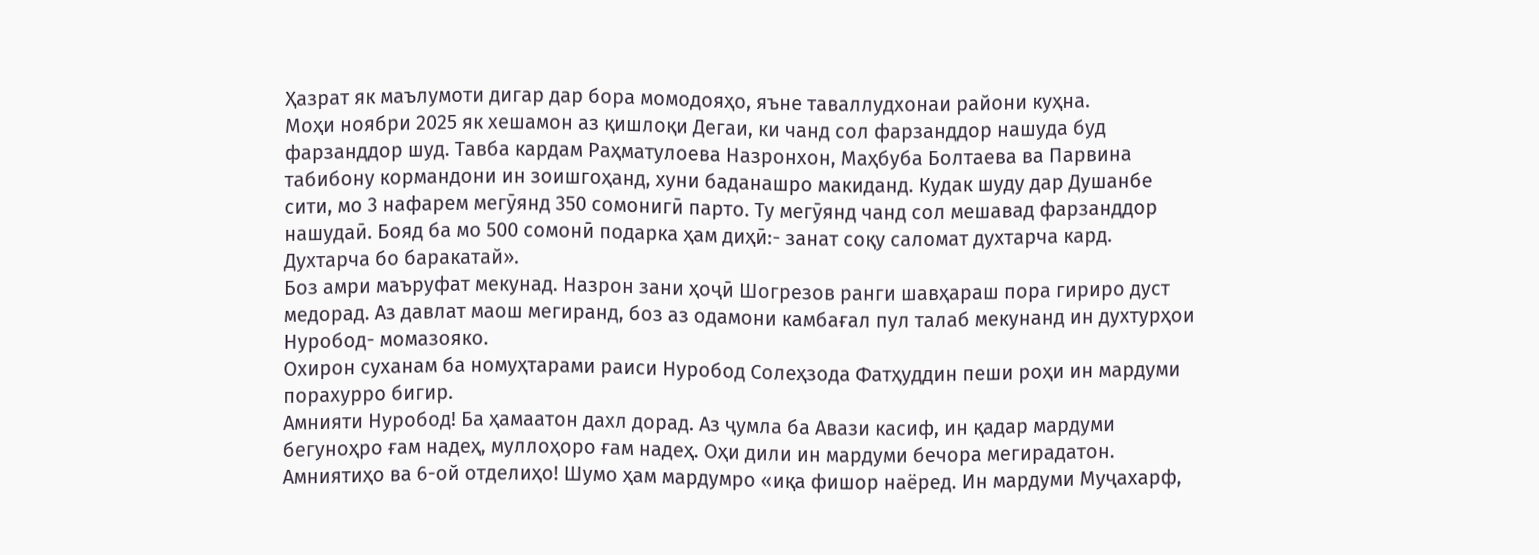Ҳазрат як маълумоти дигар дар бора момодояҳо, яъне таваллудхонаи райони куҳна.
Моҳи ноябри 2025 як хешамон аз қишлоқи Дегаи, ки чанд сол фарзанддор нашуда буд фарзанддор шуд. Тавба кардам Раҳматулоева Назронхон, Маҳбуба Болтаева ва Парвина табибону кормандони ин зоишгоҳанд, хуни баданашро макиданд. Кудак шуду дар Душанбе сити, мо 3 нафарем мегӯянд 350 сомонигӣ парто. Ту мегӯянд чанд сол мешавад фарзанддор нашудаӣ. Бояд ба мо 500 сомонӣ подарка ҳам диҳӣ:- занат соқу саломат духтарча кард. Духтарча бо баракатай».
Боз амри маъруфат мекунад. Назрон зани ҳоҷӣ Шогрезов ранги шавҳараш пора гириро дуст медорад. Аз давлат маош мегиранд, боз аз одамони камбағал пул талаб мекунанд ин духтурҳои Нуробод- момазояко.
Охирон суханам ба номуҳтарами раиси Нуробод Солеҳзода Фатҳуддин пеши роҳи ин мардуми порахурро бигир.
Амнияти Нуробод! Ба ҳамаатон дахл дорад. Аз ҷумла ба Авази касиф, ин қадар мардуми бегуноҳро ғам надеҳ, муллоҳоро ғам надеҳ. Оҳи дили ин мардуми бечора мегирадатон.
Амниятиҳо ва 6-ой отделиҳо! Шумо ҳам мардумро «иқа фишор наёред. Ин мардуми Муҷахарф,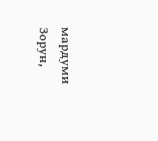мардуми Зорун,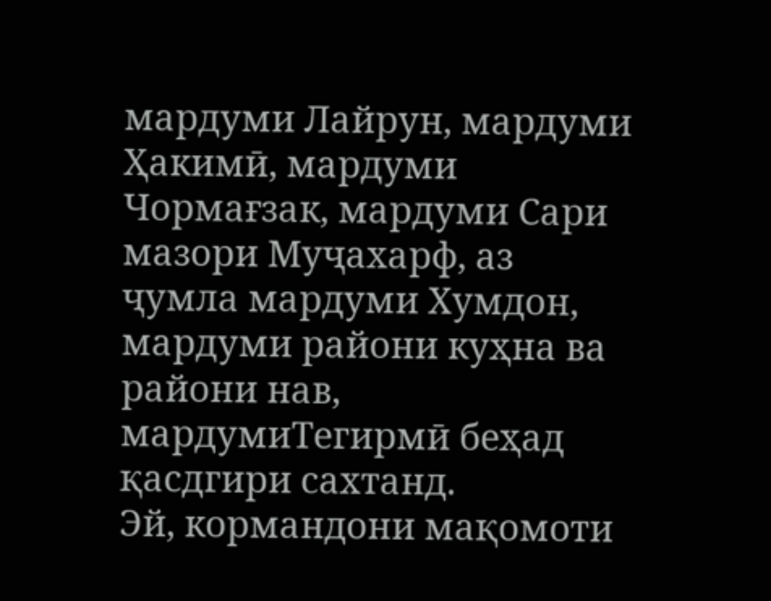мардуми Лайрун, мардуми Ҳакимӣ, мардуми Чормағзак, мардуми Сари мазори Муҷахарф, аз ҷумла мардуми Хумдон, мардуми райони куҳна ва райони нав, мардумиТегирмӣ беҳад қасдгири сахтанд.
Эй, кормандони мақомоти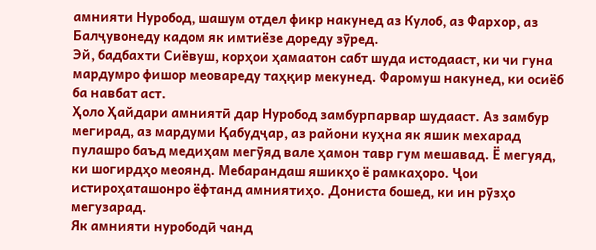амнияти Нуробод, шашум отдел фикр накунед аз Кулоб, аз Фархор, аз Балҷувонеду кадом як имтиёзе дореду зӯред.
Эй, бадбахти Сиёвуш, корҳои ҳамаатон сабт шуда истодааст, ки чи гуна мардумро фишор меовареду таҳқир мекунед. Фаромуш накунед, ки осиёб ба навбат аст.
Ҳоло Ҳайдари амниятӣ дар Нуробод замбурпарвар шудааст. Аз замбур мегирад, аз мардуми Қабудҷар, аз райони куҳна як яшик мехарад пулашро баъд медиҳам мегӯяд вале ҳамон тавр гум мешавад. Ё мегуяд, ки шогирдҳо меоянд. Мебарандаш яшикҳо ё рамкаҳоро. Ҷои истироҳаташонро ёфтанд амниятиҳо. Дониста бошед, ки ин рӯзҳо мегузарад.
Як амнияти нурободӣ чанд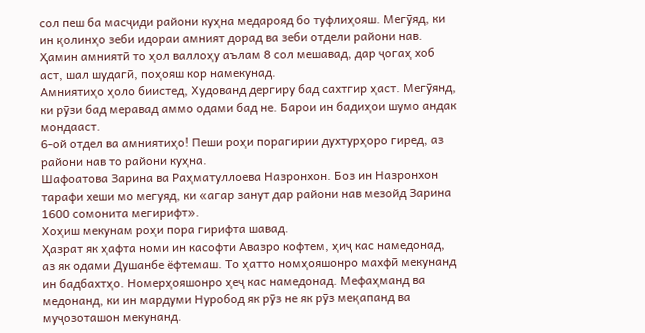сол пеш ба масҷиди райони куҳна медарояд бо туфлиҳояш. Мегӯяд, ки ин қолинҳо зеби идораи амният дорад ва зеби отдели райони нав. Ҳамин амниятӣ то ҳол валлоҳу аълам 8 сол мешавад, дар ҷогаҳ хоб аст, шал шудагӣ, поҳояш кор намекунад.
Амниятиҳо ҳоло биистед, Худованд дергиру бад сахтгир ҳаст. Мегӯянд, ки рӯзи бад меравад аммо одами бад не. Барои ин бадиҳои шумо андак мондааст.
6-ой отдел ва амниятиҳо! Пеши роҳи порагирии духтурҳоро гиред, аз райони нав то райони куҳна.
Шафоатова Зарина ва Раҳматуллоева Назронхон. Боз ин Назронхон тарафи хеши мо мегуяд, ки «агар занут дар райони нав мезойд Зарина 1600 сомонита мегирифт».
Хоҳиш мекунам роҳи пора гирифта шавад.
Ҳазрат як ҳафта номи ин касофти Авазро кофтем, ҳиҷ кас намедонад, аз як одами Душанбе ёфтемаш. То ҳатто номҳояшонро махфӣ мекунанд ин бадбахтҳо. Номерҳояшонро ҳеҷ кас намедонад. Мефаҳманд ва медонанд, ки ин мардуми Нуробод як рӯз не як рӯз меқапанд ва муҷозоташон мекунанд.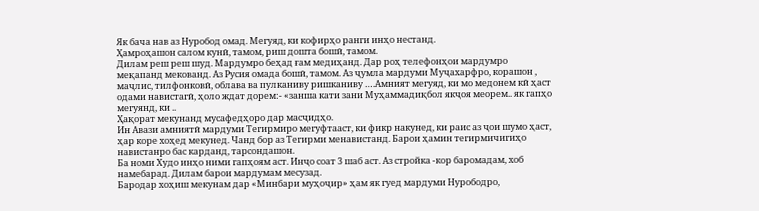Як бача нав аз Нуробод омад. Мегуяд, ки кофирҳо ранги инҳо нестанд.
Ҳамроҳашон салом кунӣ, тамом, риш дошта бошӣ, тамом.
Дилам реш реш шуд. Мардумро беҳад ғам медиҳанд. Дар роҳ телефонҳои мардумро меқапанд мекованд. Аз Русия омада бошӣ, тамом. Аз ҷумла мардуми Муҷахарфро, корашон , маҷлис, тилфонковӣ, облава ва пулканиву ришканиву ….Амният мегуяд, ки мо медонем кӣ ҳаст одами навистагӣ, ҳоло ждат дорем:- «занша кати зани Муҳаммадиқбол якҷоя меорем.. як гапҳо мегуянд, ки ..
Ҳақорат мекунанд мусафедҳоро дар масҷидҳо.
Ин Авази амниятӣ мардуми Тегирмиро мегуфтааст, ки фикр накунед, ки раис аз ҷои шумо ҳаст, ҳар коре хоҳед мекунед. Чанд бор аз Тегирми менавистанд. Барои ҳамин тегирмичигиҳо навистанро бас карданд, тарсондашон.
Ба номи Худо инҳо ними гапҳоям аст. Инҷо соат 3 шаб аст. Аз стройка -кор баромадам, хоб намебарад. Дилам барои мардумам месузад.
Бародар хоҳиш мекунам дар «Минбари муҳоҷир» ҳам як гуед мардуми Нурободро,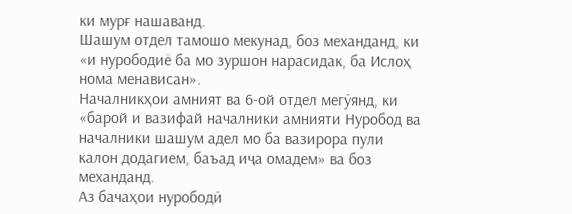ки мурғ нашаванд.
Шашум отдел тамошо мекунад, боз механданд, ки «и нурободиё ба мо зуршон нарасидак, ба Ислоҳ нома менависан».
Началникҳои амният ва 6-ой отдел мегӯянд, ки «барой и вазифай началники амнияти Нуробод ва началники шашум адел мо ба вазирора пули калон додагием, баъад иҷа омадем» ва боз механданд.
Аз бачаҳои нурободӣ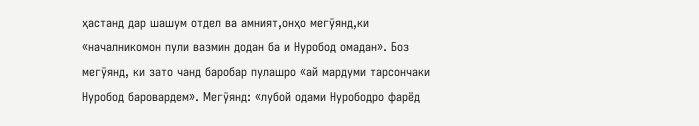ҳастанд дар шашум отдел ва амният,онҳо мегӯянд,ки «началникомон пули вазмин додан ба и Нуробод омадан». Боз мегӯянд, ки зато чанд баробар пулашро «ай мардуми тарсончаки Нуробод баровардем». Мегӯянд: «лубой одами Нурободро фарёд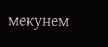мекунем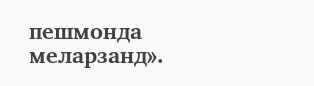пешмонда меларзанд».